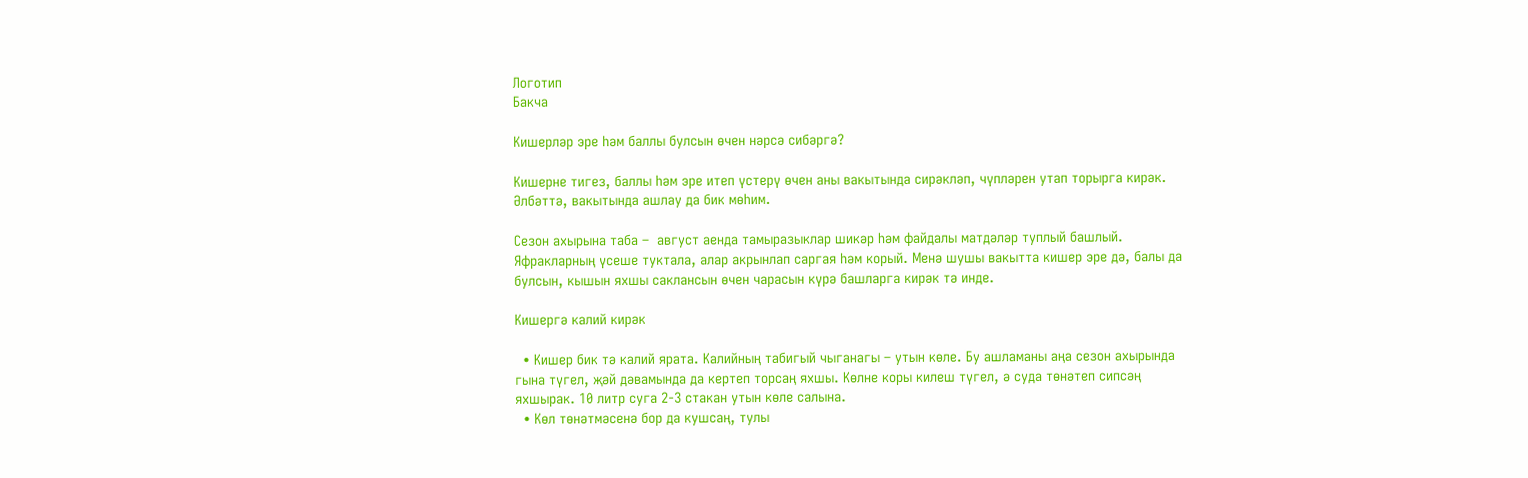Логотип
Бакча

Кишерләр эре һәм баллы булсын өчен нәрсә сибәргә?

Кишерне тигез, баллы һәм эре итеп үстерү өчен аны вакытында сирәкләп, чүпләрен утап торырга кирәк. Әлбәттә, вакытында ашлау да бик мөһим.

Сезон ахырына таба –  август аенда тамыразыклар шикәр һәм файдалы матдәләр туплый башлый. Яфракларның үсеше туктала, алар акрынлап саргая һәм корый. Менә шушы вакытта кишер эре дә, балы да булсын, кышын яхшы саклансын өчен чарасын күрә башларга кирәк тә инде.

Кишергә калий кирәк

  • Кишер бик тә калий ярата. Калийның табигый чыганагы – утын көле. Бу ашламаны аңа сезон ахырында гына түгел, җәй дәвамында да кертеп торсаң яхшы. Көлне коры килеш түгел, ә суда төнәтеп сипсәң яхшырак. 10 литр суга 2-3 стакан утын көле салына.
  • Көл төнәтмәсенә бор да кушсаң, тулы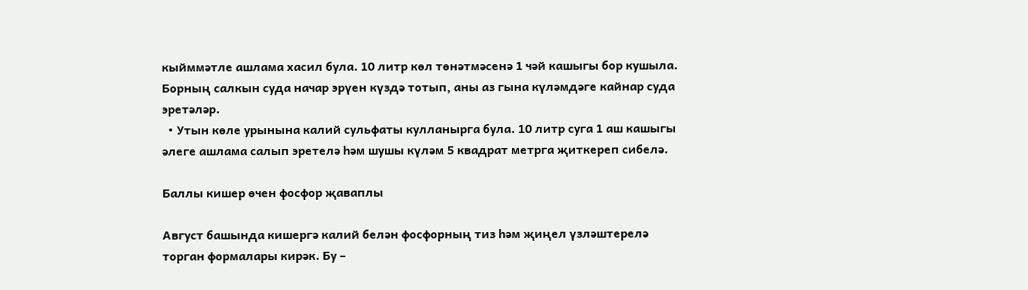кыйммәтле ашлама хасил була. 10 литр көл төнәтмәсенә 1 чәй кашыгы бор кушыла. Борның салкын суда начар эрүен күздә тотып, аны аз гына күләмдәге кайнар суда эретәләр.
  • Утын көле урынына калий сульфаты кулланырга була. 10 литр суга 1 аш кашыгы әлеге ашлама салып эретелә һәм шушы күләм 5 квадрат метрга җиткереп сибелә.

Баллы кишер өчен фосфор җаваплы

Август башында кишергә калий белән фосфорның тиз һәм җиңел үзләштерелә торган формалары кирәк. Бу –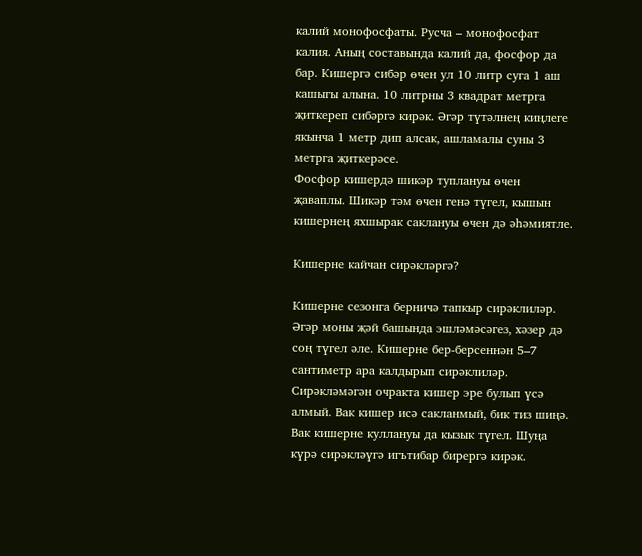калий монофосфаты. Русча – монофосфат калия. Аның составында калий да, фосфор да бар. Кишергә сибәр өчен ул 10 литр суга 1 аш кашыгы алына. 10 литрны 3 квадрат метрга җиткереп сибәргә кирәк. Әгәр түтәлнең киңлеге якынча 1 метр дип алсак, ашламалы суны 3 метрга җиткерәсе.
Фосфор кишердә шикәр туплануы өчен җаваплы. Шикәр тәм өчен генә түгел, кышын кишернең яхшырак саклануы өчен дә әһәмиятле.

Кишерне кайчан сирәкләргә?

Кишерне сезонга берничә тапкыр сирәклиләр. Әгәр моны җәй башында эшләмәсәгез, хәзер дә соң түгел әле. Кишерне бер-берсеннән 5–7 сантиметр ара калдырып сирәклиләр. Сирәкләмәгән очракта кишер эре булып үсә алмый. Вак кишер исә сакланмый, бик тиз шиңә. Вак кишерне куллануы да кызык түгел. Шуңа күрә сирәкләүгә игътибар бирергә кирәк.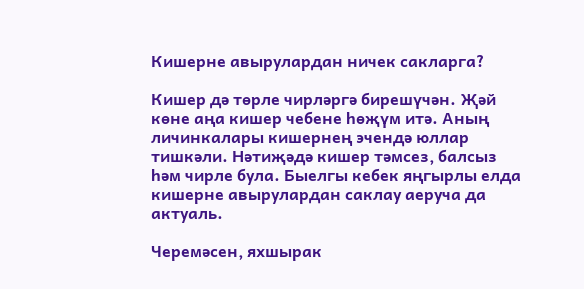Кишерне авырулардан ничек сакларга?

Кишер дә төрле чирләргә бирешүчән. Җәй көне аңа кишер чебене һөҗүм итә. Аның личинкалары кишернең эчендә юллар тишкәли. Нәтиҗәдә кишер тәмсез, балсыз һәм чирле була. Быелгы кебек яңгырлы елда кишерне авырулардан саклау аеруча да актуаль.

Черемәсен, яхшырак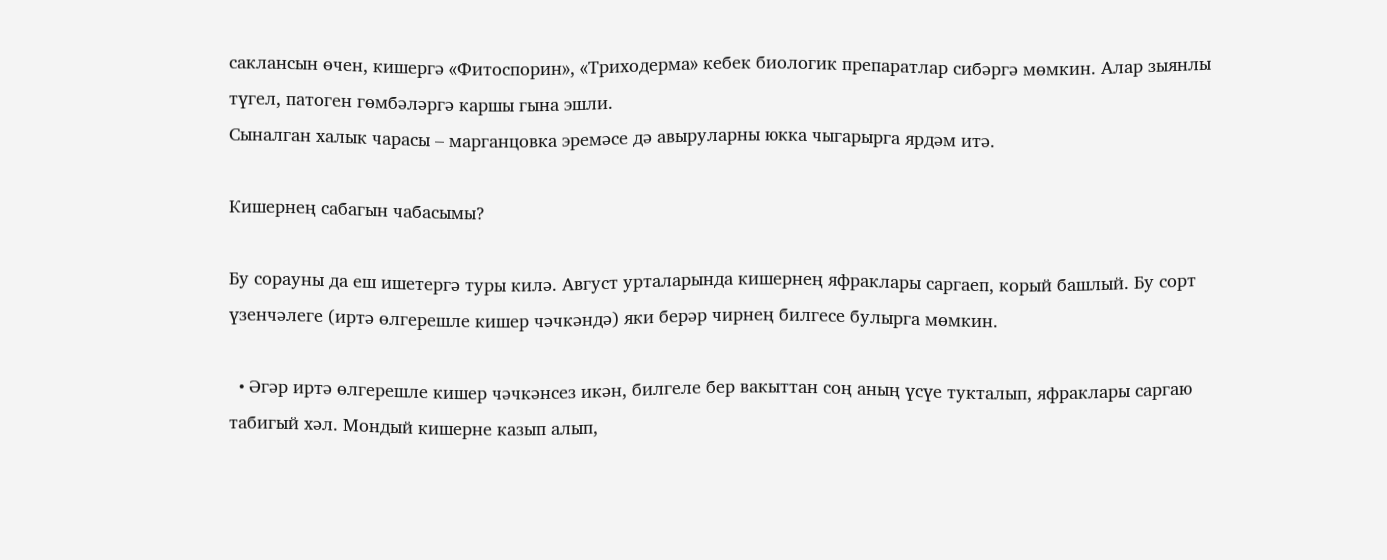саклансын өчен, кишергә «Фитоспорин», «Триходерма» кебек биологик препаратлар сибәргә мөмкин. Алар зыянлы түгел, патоген гөмбәләргә каршы гына эшли.
Сыналган халык чарасы – марганцовка эремәсе дә авыруларны юкка чыгарырга ярдәм итә.

Кишернең сабагын чабасымы?

Бу сорауны да еш ишетергә туры килә. Август урталарында кишернең яфраклары саргаеп, корый башлый. Бу сорт үзенчәлеге (иртә өлгерешле кишер чәчкәндә) яки берәр чирнең билгесе булырга мөмкин.

  • Әгәр иртә өлгерешле кишер чәчкәнсез икән, билгеле бер вакыттан соң аның үсүе тукталып, яфраклары саргаю табигый хәл. Мондый кишерне казып алып,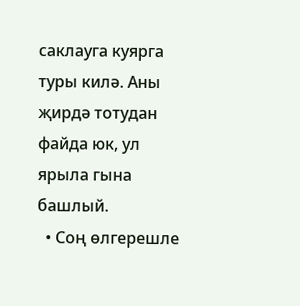саклауга куярга туры килә. Аны җирдә тотудан файда юк, ул ярыла гына башлый.
  • Соң өлгерешле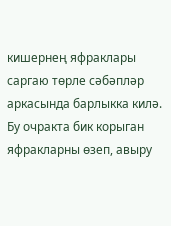кишернең яфраклары саргаю төрле сәбәпләр аркасында барлыкка килә. Бу очракта бик корыган яфракларны өзеп, авыру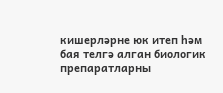кишерләрне юк итеп һәм бая телгә алган биологик препаратларны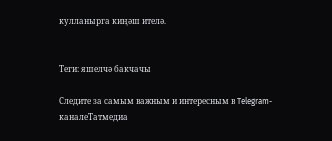кулланырга киңәш ителә.


Теги: яшелчә бакчачы

Следите за самым важным и интересным в Telegram-каналеТатмедиа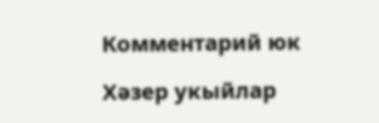Комментарий юк

Хәзер укыйлар